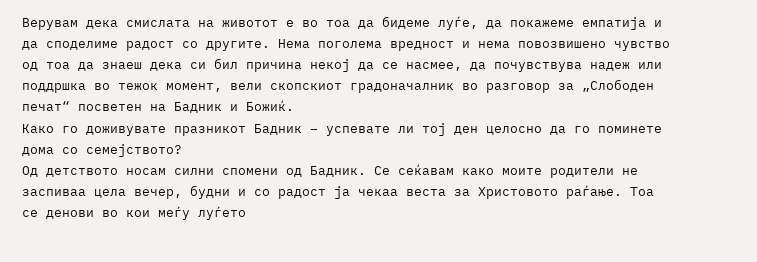Верувам дека смислата на животот е во тоа да бидеме луѓе, да покажеме емпатија и да споделиме радост со другите. Нема поголема вредност и нема повозвишено чувство од тоа да знаеш дека си бил причина некој да се насмее, да почувствува надеж или поддршка во тежок момент, вели скопскиот градоначалник во разговор за „Слободен печат“ посветен на Бадник и Божиќ.
Како го доживувате празникот Бадник – успевате ли тој ден целосно да го поминете дома со семејството?
Од детството носам силни спомени од Бадник. Се сеќавам како моите родители не заспиваа цела вечер, будни и со радост ја чекаа веста за Христовото раѓање. Тоа се денови во кои меѓу луѓето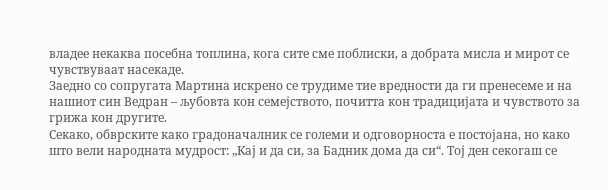владее некаква посебна топлина, кога сите сме поблиски, а добрата мисла и мирот се чувствуваат насекаде.
Заедно со сопругата Мартина искрено се трудиме тие вредности да ги пренесеме и на нашиот син Ведран – љубовта кон семејството, почитта кон традицијата и чувството за грижа кон другите.
Секако, обврските како градоначалник се големи и одговорноста е постојана, но како што вели народната мудрост: „Кај и да си, за Бадник дома да си“. Тој ден секогаш се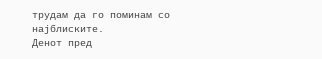трудам да го поминам со најблиските.
Денот пред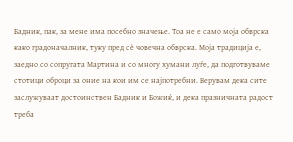Бадник, пак, за мене има посебно значење. Тоа не е само моја обврска како градоначалник, туку пред сè човечна обврска. Моја традиција е, заедно со сопругата Мартина и со многу хумани луѓе, да подготвуваме стотици оброци за оние на кои им се најпотребни. Верувам дека сите заслужуваат достоинствен Бадник и Божиќ, и дека празничната радост треба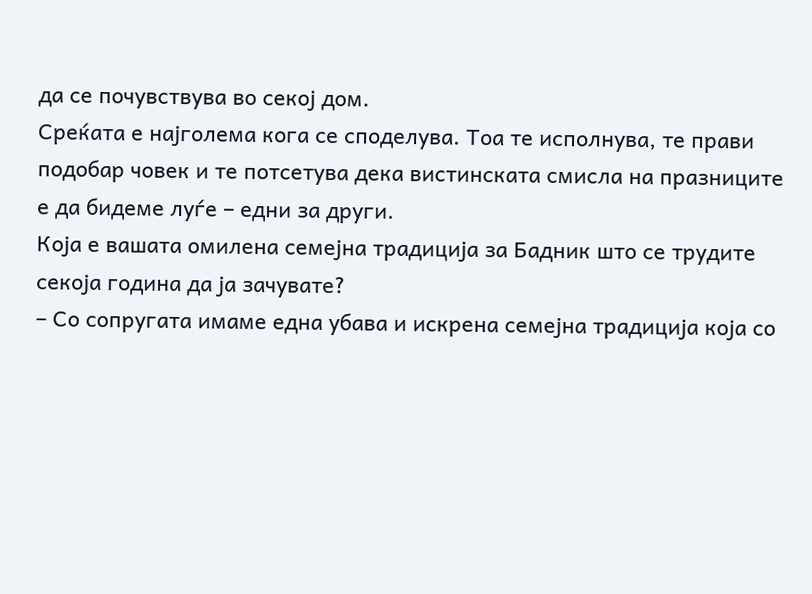да се почувствува во секој дом.
Среќата е најголема кога се споделува. Тоа те исполнува, те прави подобар човек и те потсетува дека вистинската смисла на празниците е да бидеме луѓе – едни за други.
Која е вашата омилена семејна традиција за Бадник што се трудите секоја година да ја зачувате?
– Со сопругата имаме една убава и искрена семејна традиција која со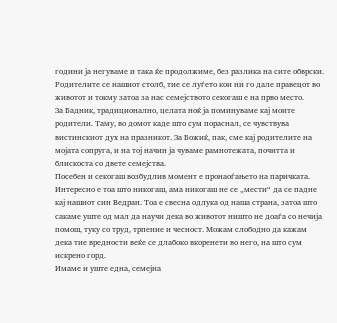години ја негуваме и така ќе продолжиме, без разлика на сите обврски. Родителите се нашиот столб, тие се луѓето кои ни го дале правецот во животот и токму затоа за нас семејството секогаш е на прво место.
За Бадник, традиционално, целата ноќ ја поминуваме кај моите родители. Таму, во домот каде што сум пораснал, се чувствува вистинскиот дух на празникот. За Божиќ, пак, сме кај родителите на мојата сопруга, и на тој начин ја чуваме рамнотежата, почитта и блискоста со двете семејства.
Посебен и секогаш возбудлив момент е пронаоѓањето на паричката. Интересно е тоа што никогаш, ама никогаш не се „мести“ да се падне кај нашиот син Ведран. Тоа е свесна одлука од наша страна, затоа што сакаме уште од мал да научи дека во животот ништо не доаѓа со нечија помош, туку со труд, трпение и чесност. Можам слободно да кажам дека тие вредности веќе се длабоко вкоренети во него, на што сум искрено горд.
Имаме и уште една, семејна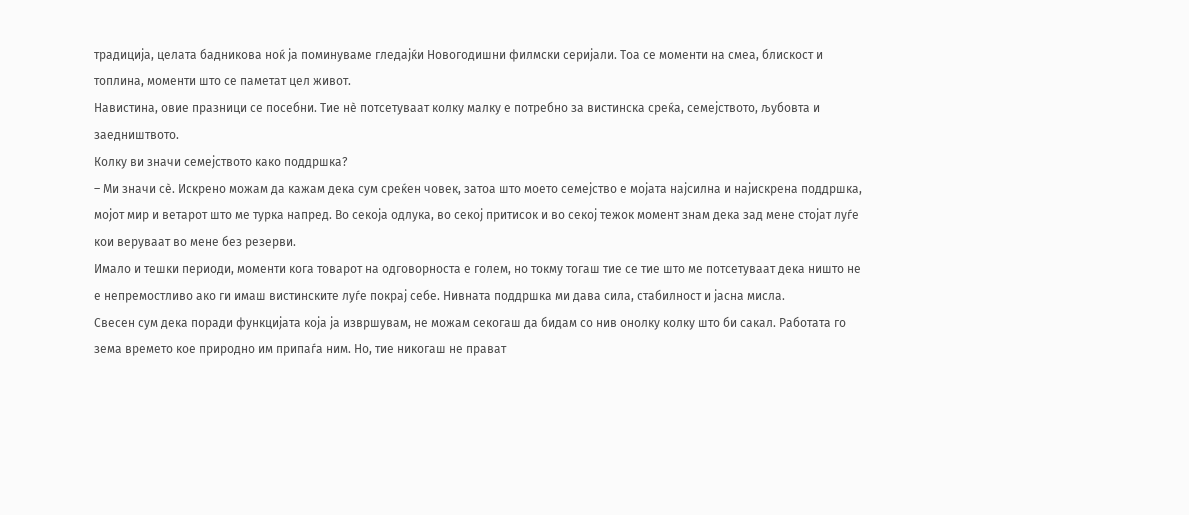традиција, целата бадникова ноќ ја поминуваме гледајќи Новогодишни филмски серијали. Тоа се моменти на смеа, блискост и топлина, моменти што се паметат цел живот.
Навистина, овие празници се посебни. Тие нè потсетуваат колку малку е потребно за вистинска среќа, семејството, љубовта и заедништвото.
Колку ви значи семејството како поддршка?
– Ми значи сѐ. Искрено можам да кажам дека сум среќен човек, затоа што моето семејство е мојата најсилна и најискрена поддршка, мојот мир и ветарот што ме турка напред. Во секоја одлука, во секој притисок и во секој тежок момент знам дека зад мене стојат луѓе кои веруваат во мене без резерви.
Имало и тешки периоди, моменти кога товарот на одговорноста е голем, но токму тогаш тие се тие што ме потсетуваат дека ништо не е непремостливо ако ги имаш вистинските луѓе покрај себе. Нивната поддршка ми дава сила, стабилност и јасна мисла.
Свесен сум дека поради функцијата која ја извршувам, не можам секогаш да бидам со нив онолку колку што би сакал. Работата го зема времето кое природно им припаѓа ним. Но, тие никогаш не прават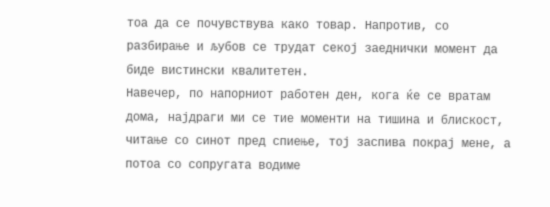тоа да се почувствува како товар. Напротив, со разбирање и љубов се трудат секој заеднички момент да биде вистински квалитетен.
Навечер, по напорниот работен ден, кога ќе се вратам дома, најдраги ми се тие моменти на тишина и блискост, читање со синот пред спиење, тој заспива покрај мене, а потоа со сопругата водиме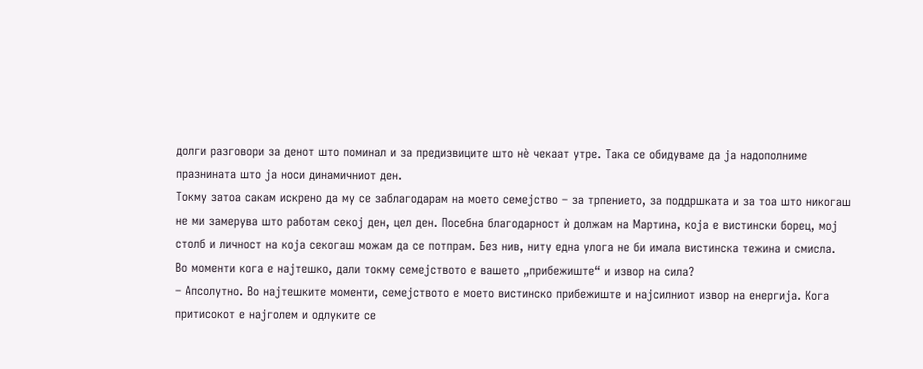долги разговори за денот што поминал и за предизвиците што нè чекаат утре. Така се обидуваме да ја надополниме празнината што ја носи динамичниот ден.
Токму затоа сакам искрено да му се заблагодарам на моето семејство – за трпението, за поддршката и за тоа што никогаш не ми замерува што работам секој ден, цел ден. Посебна благодарност ѝ должам на Мартина, која е вистински борец, мој столб и личност на која секогаш можам да се потпрам. Без нив, ниту една улога не би имала вистинска тежина и смисла.
Во моменти кога е најтешко, дали токму семејството е вашето „прибежиште“ и извор на сила?
– Апсолутно. Во најтешките моменти, семејството е моето вистинско прибежиште и најсилниот извор на енергија. Кога притисокот е најголем и одлуките се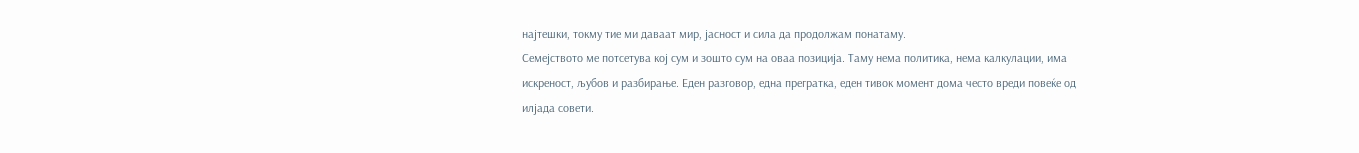најтешки, токму тие ми даваат мир, јасност и сила да продолжам понатаму.
Семејството ме потсетува кој сум и зошто сум на оваа позиција. Таму нема политика, нема калкулации, има искреност, љубов и разбирање. Еден разговор, една прегратка, еден тивок момент дома често вреди повеќе од илјада совети.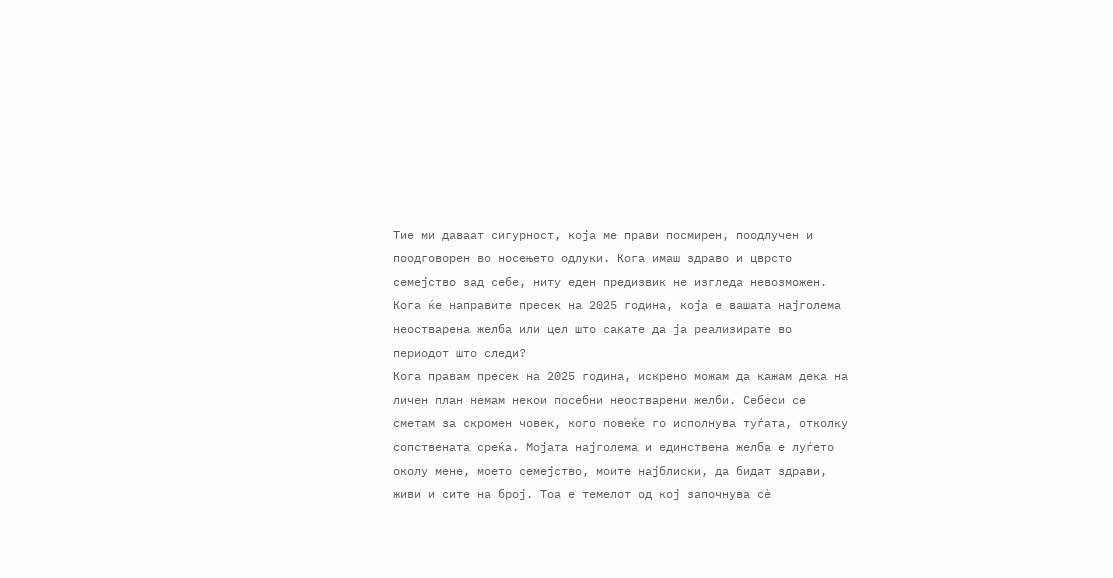Тие ми даваат сигурност, која ме прави посмирен, поодлучен и поодговорен во носењето одлуки. Кога имаш здраво и цврсто семејство зад себе, ниту еден предизвик не изгледа невозможен.
Кога ќе направите пресек на 2025 година, која е вашата најголема неостварена желба или цел што сакате да ја реализирате во периодот што следи?
Кога правам пресек на 2025 година, искрено можам да кажам дека на личен план немам некои посебни неостварени желби. Себеси се сметам за скромен човек, кого повеќе го исполнува туѓата, отколку сопствената среќа. Мојата најголема и единствена желба е луѓето околу мене, моето семејство, моите најблиски, да бидат здрави, живи и сите на број. Тоа е темелот од кој започнува сè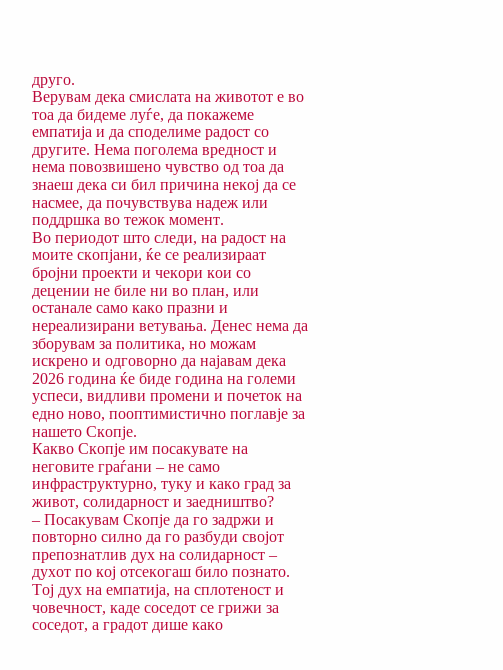друго.
Верувам дека смислата на животот е во тоа да бидеме луѓе, да покажеме емпатија и да споделиме радост со другите. Нема поголема вредност и нема повозвишено чувство од тоа да знаеш дека си бил причина некој да се насмее, да почувствува надеж или поддршка во тежок момент.
Во периодот што следи, на радост на моите скопјани, ќе се реализираат бројни проекти и чекори кои со децении не биле ни во план, или останале само како празни и нереализирани ветувања. Денес нема да зборувам за политика, но можам искрено и одговорно да најавам дека 2026 година ќе биде година на големи успеси, видливи промени и почеток на едно ново, пооптимистично поглавје за нашето Скопје.
Какво Скопје им посакувате на неговите граѓани – не само инфраструктурно, туку и како град за живот, солидарност и заедништво?
– Посакувам Скопје да го задржи и повторно силно да го разбуди својот препознатлив дух на солидарност – духот по кој отсекогаш било познато. Тој дух на емпатија, на сплотеност и човечност, каде соседот се грижи за соседот, а градот дише како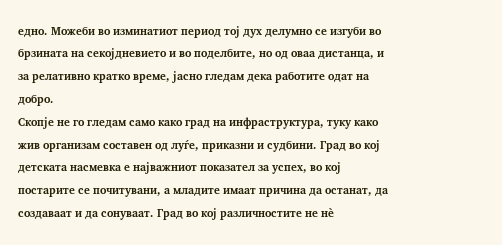едно. Можеби во изминатиот период тој дух делумно се изгуби во брзината на секојдневието и во поделбите, но од оваа дистанца, и за релативно кратко време, јасно гледам дека работите одат на добро.
Скопје не го гледам само како град на инфраструктура, туку како жив организам составен од луѓе, приказни и судбини. Град во кој детската насмевка е најважниот показател за успех, во кој постарите се почитувани, а младите имаат причина да останат, да создаваат и да сонуваат. Град во кој различностите не нè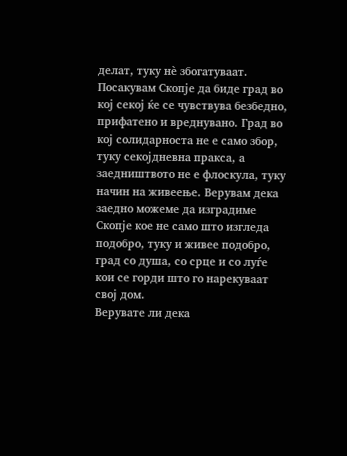делат, туку нè збогатуваат.
Посакувам Скопје да биде град во кој секој ќе се чувствува безбедно, прифатено и вреднувано. Град во кој солидарноста не е само збор, туку секојдневна пракса, а заедништвото не е флоскула, туку начин на живеење. Верувам дека заедно можеме да изградиме Скопје кое не само што изгледа подобро, туку и живее подобро, град со душа, со срце и со луѓе кои се горди што го нарекуваат свој дом.
Верувате ли дека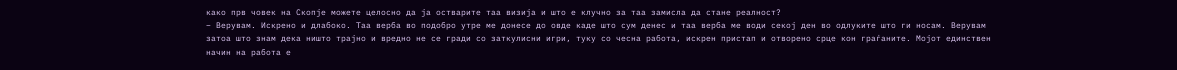како прв човек на Скопје можете целосно да ја остварите таа визија и што е клучно за таа замисла да стане реалност?
– Верувам. Искрено и длабоко. Таа верба во подобро утре ме донесе до овде каде што сум денес и таа верба ме води секој ден во одлуките што ги носам. Верувам затоа што знам дека ништо трајно и вредно не се гради со заткулисни игри, туку со чесна работа, искрен пристап и отворено срце кон граѓаните. Мојот единствен начин на работа е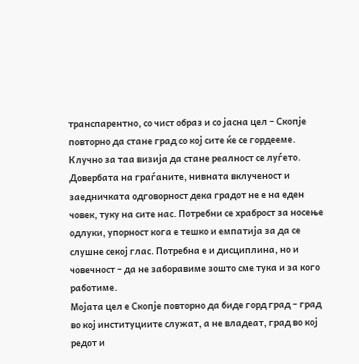транспарентно, со чист образ и со јасна цел – Скопје повторно да стане град со кој сите ќе се гордееме.
Клучно за таа визија да стане реалност се луѓето. Довербата на граѓаните, нивната вклученост и заедничката одговорност дека градот не е на еден човек, туку на сите нас. Потребни се храброст за носење одлуки, упорност кога е тешко и емпатија за да се слушне секој глас. Потребна е и дисциплина, но и човечност – да не заборавиме зошто сме тука и за кого работиме.
Мојата цел е Скопје повторно да биде горд град – град во кој институциите служат, а не владеат, град во кој редот и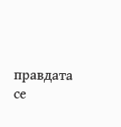правдата се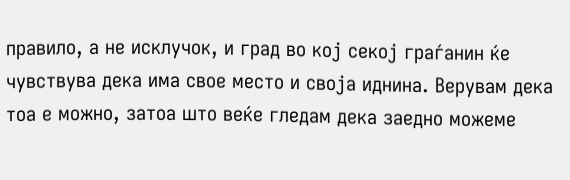правило, а не исклучок, и град во кој секој граѓанин ќе чувствува дека има свое место и своја иднина. Верувам дека тоа е можно, затоа што веќе гледам дека заедно можеме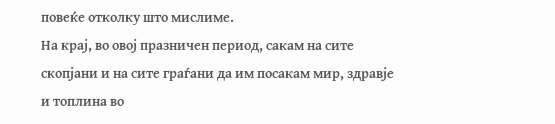повеќе отколку што мислиме.
На крај, во овој празничен период, сакам на сите скопјани и на сите граѓани да им посакам мир, здравје и топлина во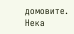домовите. Нека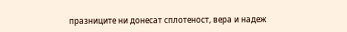празниците ни донесат сплотеност, вера и надеж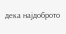дека најдоброто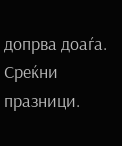допрва доаѓа. Среќни празници.